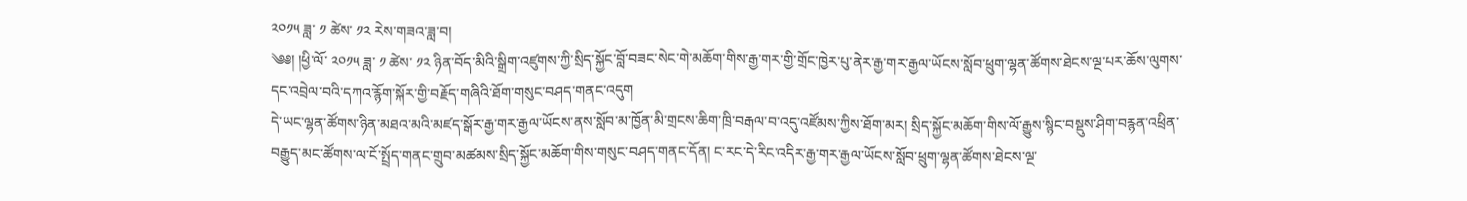༢༠༡༥ ཟླ་ ༡ ཚེས་ ༡༢ རེས་གཟའ་ཟླ་བ།
༄༅། །ཕྱི་ལོ་ ༢༠༡༥ ཟླ་ ༡ ཚེས་ ༡༢ ཉིན་བོད་མིའི་སྒྲིག་འཛུགས་ཀྱི་སྲིད་སྐྱོང་བློ་བཟང་སེང་གེ་མཆོག་གིས་རྒྱ་གར་གྱི་གྲོང་ཁྱེར་པུ་ནེར་རྒྱ་གར་རྒྱལ་ཡོངས་སློབ་ཕྲུག་ལྷན་ཚོགས་ཐེངས་ལྔ་པར་ཆོས་ལུགས་དང་འབྲེལ་བའི་དཀའ་རྙོག་སྐོར་གྱི་བརྗོད་གཞིའི་ཐོག་གསུང་བཤད་གནང་འདུག
དེ་ཡང་ལྷན་ཚོགས་ཉིན་མཐའ་མའི་མཛད་སྒོར་རྒྱ་གར་རྒྱལ་ཡོངས་ནས་སློབ་མ་ཁྱོན་མི་གྲངས་ཆིག་ཁྲི་བརྒལ་བ་འདུ་འཛོམས་ཀྱིས་ཐོག་མར། སྲིད་སྐྱོང་མཆོག་གིས་ལོ་རྒྱུས་སྙིང་བསྡུས་ཤིག་བརྙན་འཕྲིན་བརྒྱུད་མང་ཚོགས་ལ་ངོ་སྤྲོད་གནང་གྲུབ་མཚམས་སྲིད་སྐྱོང་མཆོག་གིས་གསུང་བཤད་གནང་དོན། ང་རང་དེ་རིང་འདིར་རྒྱ་གར་རྒྱལ་ཡོངས་སློབ་ཕྲུག་ལྷན་ཚོགས་ཐེངས་ལྔ་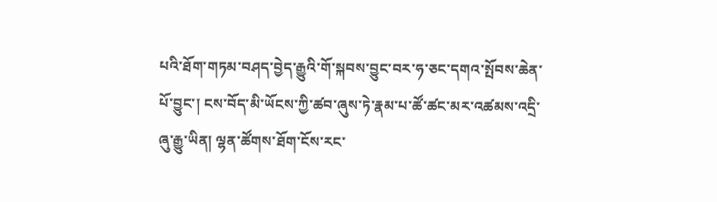པའི་ཐོག་གཏམ་བཤད་བྱེད་རྒྱུའི་གོ་སྐབས་བྱུང་བར་ཧ་ཅང་དགའ་སྤོབས་ཆེན་པོ་བྱུང་། ངས་བོད་མི་ཡོངས་ཀྱི་ཚབ་ཞུས་ཏེ་རྣམ་པ་ཚོ་ཚང་མར་འཚམས་འདྲི་ཞུ་རྒྱུ་ཡིན། ལྷན་ཚོགས་ཐོག་ངོས་རང་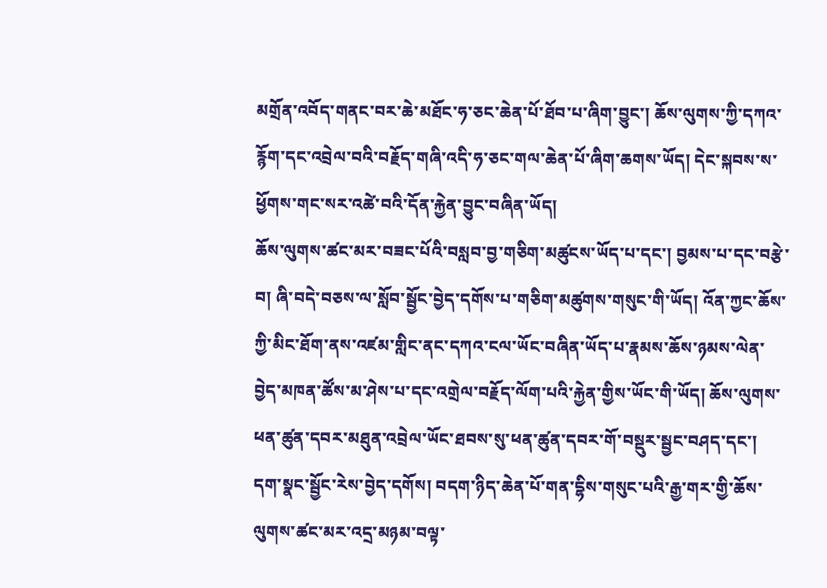མགྲོན་འབོད་གནང་བར་ཆེ་མཐོང་ཧ་ཅང་ཆེན་པོ་ཐོབ་པ་ཞིག་བྱུང་། ཆོས་ལུགས་ཀྱི་དཀའ་རྙོག་དང་འབྲེལ་བའི་བརྗོད་གཞི་འདི་ཧ་ཅང་གལ་ཆེན་པོ་ཞིག་ཆགས་ཡོད། དེང་སྐབས་ས་ཕྱོགས་གང་སར་འཚེ་བའི་དོན་རྐྱེན་བྱུང་བཞིན་ཡོད།
ཆོས་ལུགས་ཚང་མར་བཟང་པོའི་བསླབ་བྱ་གཅིག་མཚུངས་ཡོད་པ་དང་། བྱམས་པ་དང་བརྩེ་བ། ཞི་བདེ་བཅས་ལ་སློབ་སྦྱོང་བྱེད་དགོས་པ་གཅིག་མཚུགས་གསུང་གི་ཡོད། འོན་ཀྱང་ཆོས་ཀྱི་མིང་ཐོག་ནས་འཛམ་གླིང་ནང་དཀའ་ངལ་ཡོང་བཞིན་ཡོད་པ་རྣམས་ཆོས་ཉམས་ལེན་བྱེད་མཁན་ཚོས་མ་ཤེས་པ་དང་འགྲེལ་བརྗོད་ལོག་པའི་རྐྱེན་གྱིས་ཡོང་གི་ཡོད། ཆོས་ལུགས་ཕན་ཚུན་དབར་མཐུན་འབྲེལ་ཡོང་ཐབས་སུ་ཕན་ཚུན་དབར་གོ་བསྡུར་སྦྱང་བཤད་དང་། དག་སྣང་སྦྱོང་རེས་བྱེད་དགོས། བདག་ཉིད་ཆེན་པོ་གན་དྷིས་གསུང་པའི་རྒྱ་གར་གྱི་ཆོས་ལུགས་ཚང་མར་འདྲ་མཉམ་བལྟ་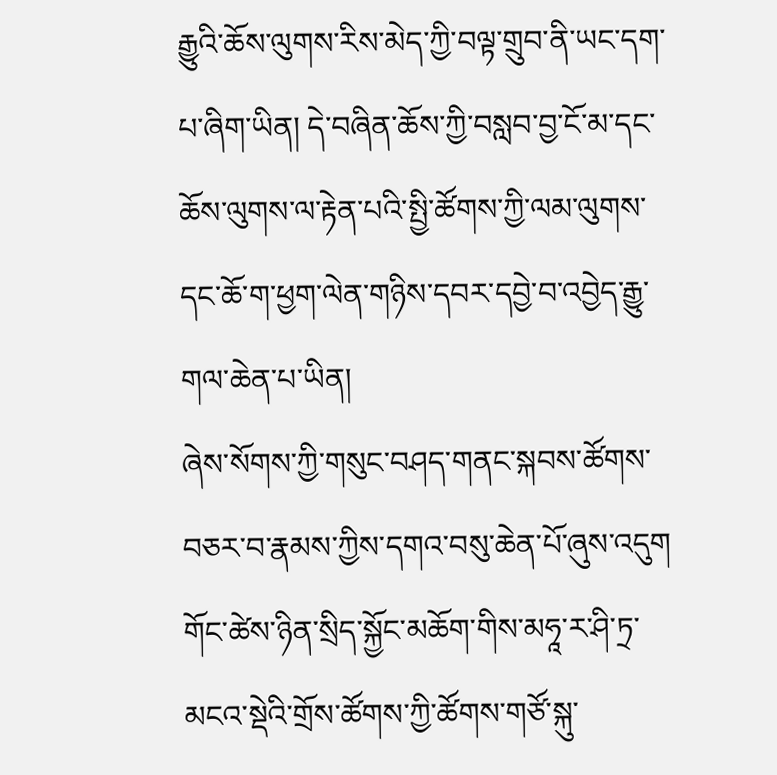རྒྱུའི་ཆོས་ལུགས་རིས་མེད་ཀྱི་བལྟ་གྲུབ་ནི་ཡང་དག་པ་ཞིག་ཡིན། དེ་བཞིན་ཆོས་ཀྱི་བསླབ་བྱ་ངོ་མ་དང་ཆོས་ལུགས་ལ་རྟེན་པའི་སྤྱི་ཚོགས་ཀྱི་ལམ་ལུགས་དང་ཆོ་ག་ཕྱག་ལེན་གཉིས་དབར་དབྱེ་བ་འབྱེད་རྒྱུ་གལ་ཆེན་པ་ཡིན།
ཞེས་སོགས་ཀྱི་གསུང་བཤད་གནང་སྐབས་ཚོགས་བཅར་བ་རྣམས་ཀྱིས་དགའ་བསུ་ཆེན་པོ་ཞུས་འདུག གོང་ཚེས་ཉིན་སྲིད་སྐྱོང་མཆོག་གིས་མཧཱ་ར་ཤི་ཏྲ་མངའ་སྡེའི་གྲོས་ཚོགས་ཀྱི་ཚོགས་གཙོ་སྐུ་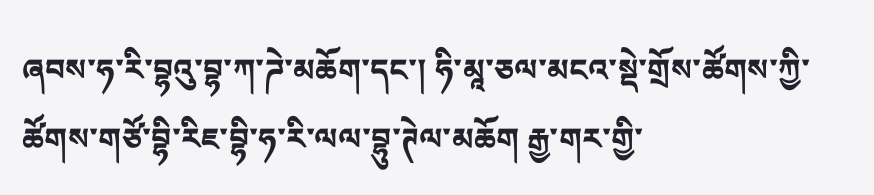ཞབས་ཧ་རི་བྷའུ་བྷ་ཀ་ཌེ་མཆོག་དང་། ཧི་མཱ་ཅལ་མངའ་སྡེ་གྲོས་ཚོགས་ཀྱི་ཚོགས་གཙོ་བྷི་རིཇ་བྷི་ཧ་རི་ལལ་བྷུ་ཊེལ་མཆོག རྒྱ་གར་གྱི་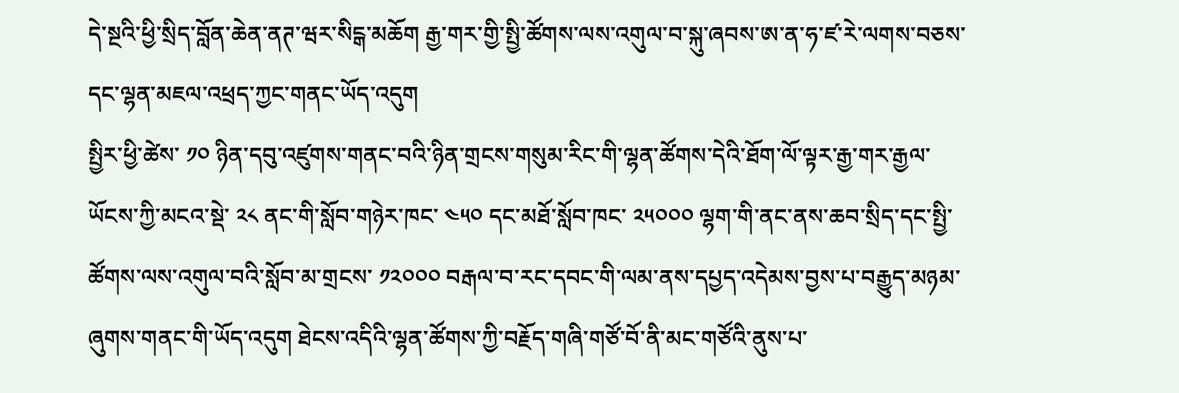དེ་སྔའི་ཕྱི་སྲིད་བློན་ཆེན་ནཊ་ཝར་སིངྒ་མཆོག རྒྱ་གར་གྱི་སྤྱི་ཚོགས་ལས་འགུལ་བ་སྐུ་ཞབས་ཨ་ན་ཧ་ཛ་རེ་ལགས་བཅས་དང་ལྷན་མཇལ་འཕྲད་ཀྱང་གནང་ཡོད་འདུག
སྤྱིར་ཕྱི་ཚེས་ ༡༠ ཉིན་དབུ་འཛུགས་གནང་བའི་ཉིན་གྲངས་གསུམ་རིང་གི་ལྷན་ཚོགས་དེའི་ཐོག་ལོ་ལྟར་རྒྱ་གར་རྒྱལ་ཡོངས་ཀྱི་མངའ་སྡེ་ ༢༨ ནང་གི་སློབ་གཉེར་ཁང་ ༤༥༠ དང་མཐོ་སློབ་ཁང་ ༢༥༠༠༠ ལྷག་གི་ནང་ནས་ཆབ་སྲིད་དང་སྤྱི་ཚོགས་ལས་འགུལ་བའི་སློབ་མ་གྲངས་ ༡༢༠༠༠ བརྒལ་བ་རང་དབང་གི་ལམ་ནས་དཔྱད་འདེམས་བྱས་པ་བརྒྱུད་མཉམ་ཞུགས་གནང་གི་ཡོད་འདུག ཐེངས་འདིའི་ལྷན་ཚོགས་ཀྱི་བརྗོད་གཞི་གཙོ་བོ་ནི་མང་གཙོའི་ནུས་པ་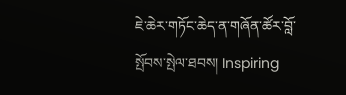ཇེ་ཆེར་གཏོང་ཆེད་ན་གཞོན་ཚོར་བློ་སྤོབས་སྤེལ་ཐབས། Inspiring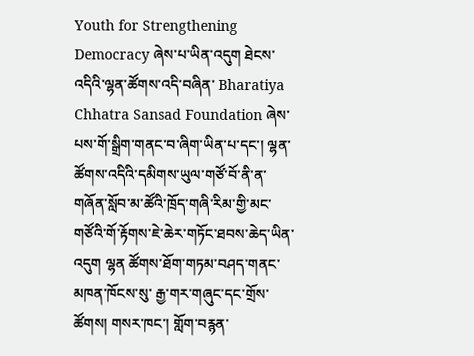Youth for Strengthening Democracy ཞེས་པ་ཡིན་འདུག ཐེངས་འདིའི་ལྷན་ཚོགས་འདི་བཞིན་ Bharatiya Chhatra Sansad Foundation ཞེས་པས་གོ་སྒྲིག་གནང་བ་ཞིག་ཡིན་པ་དང་། ལྷན་ཚོགས་འདིའི་དམིགས་ཡུལ་གཙོ་བོ་ནི་ན་གཞོན་སློབ་མ་ཚོའི་ཁྲོད་གཞི་རིམ་གྱི་མང་གཙོའི་གོ་རྟོགས་ཇེ་ཆེར་གཏོང་ཐབས་ཆེད་ཡིན་འདུག ལྷན ཚོགས་ཐོག་གཏམ་བཤད་གནང་མཁན་ཁོངས་སུ་ རྒྱ་གར་གཞུང་དང་གྲོས་ཚོགས། གསར་ཁང་། གློག་བརྙན་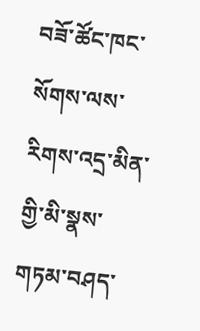བཟོ་ཚོང་ཁང་སོགས་ལས་རིགས་འདྲ་མིན་གྱི་མི་སྣས་གཏམ་བཤད་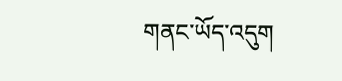གནང་ཡོད་འདུག